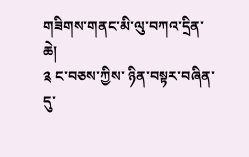གཟིགས་གནང་མི་ལུ་བཀའ་དྲིན་ཆེ།
༉ ང་བཅས་ཀྱིས་ ཉིན་བསྟར་བཞིན་དུ་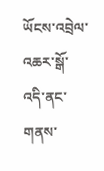ཡོངས་འབྲེལ་འཆར་སྒོ་འདི་ནང་
གནས་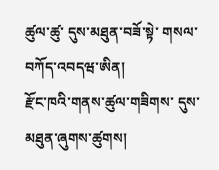ཚུལ་ཚུ་ དུས་མཐུན་བཟོ་སྟེ་ གསལ་བཀོད་འབདཝ་ཨིན།
རྫོང་ཁའི་གནས་ཚུལ་གཟིགས་ དུས་མཐུན་ཞུགས་ཚུགས།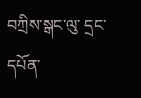བཀྲིས་སྒང་ལུ་ དྲང་དཔོན་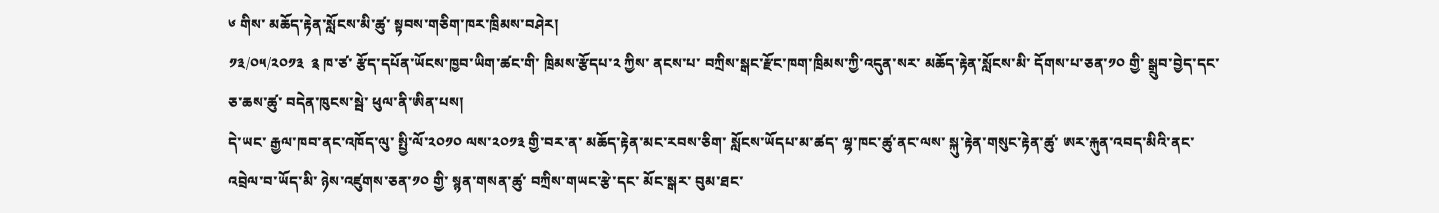༦ གིས་ མཆོད་རྟེན་སློངས་མི་ཚུ་ སྟབས་གཅིག་ཁར་ཁྲིམས་བཤེར།
༡༣/༠༥/༢༠༡༣  ༉ ཁ་ཙ་ རྩོད་དཔོན་ཡོངས་ཁྱབ་ཡིག་ཚང་གི་ ཁྲིམས་རྩོདཔ་༢ ཀྱིས་ ནངས་པ་ བཀྲིས་སྒང་རྫོང་ཁག་ཁྲིམས་ཀྱི་འདུན་སར་ མཆོད་རྟེན་སློངས་མི་ དོགས་པ་ཅན་༡༠ གྱི་ སྒྲུབ་བྱེད་དང་ ཅ་ཆས་ཚུ་ བདེན་ཁུངས་སྦེ་ ཕུལ་ནི་ཨིན་པས།
དེ་ཡང་ རྒྱལ་ཁབ་ནང་འཁོད་ལུ་ སྤྱི་ལོ་༢༠༡༠ ལས་༢༠༡༣ གྱི་བར་ན་ མཆོད་རྟེན་མང་རབས་ཅིག་ སློངས་ཡོདཔ་མ་ཚད་ ལྷ་ཁང་ཚུ་ནང་ལས་ སྐུ་རྟེན་གསུང་རྟེན་ཚུ་ ཨར་རྐུན་འབད་མིའི་ནང་ འབྲེལ་བ་ཡོད་མི་ ཉེས་འཛུགས་ཅན་༡༠ གྱི་ སྙན་གསན་ཚུ་ བཀྲིས་གཡང་རྩེ་དང་ མོང་སྒར་ བུམ་ཐང་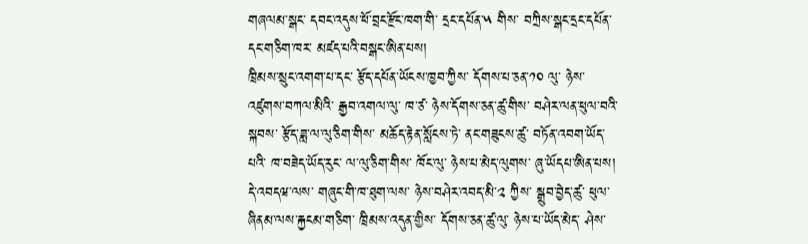གཞལམ་སྒང་ དབང་འདུས་ཕོ་བྲང་རྫོང་ཁག་གི་ དྲང་དཔོན་༥ གིས་ བཀྲིས་སྒང་དྲང་དཔོན་དང་གཅིག་ཁར་ མཛད་པའི་བསྒང་ཨིན་པས།
ཁྲིམས་སྲུང་འགག་པ་དང་ རྩོད་དཔོན་ཡོངས་ཁྱབ་ཀྱིས་ དོགས་པ་ཅན་༡༠ ལུ་ ཉེས་འཛུགས་བཀལ་མིའི་ རྒྱབ་འགལ་ལུ་ ཁ་ཙ་ ཉེས་དོགས་ཅན་ཚུ་གིས་ བཤེར་ལན་ཕུལ་བའི་སྐབས་ རྩོད་ཟླ་ལ་ལུ་ཅིག་གིས་ མཆོད་རྟེན་སློངས་ཏེ་ ནང་གཟུངས་ཚུ་ བཏོན་འབག་ཡོད་པའི་ ཁ་བཟེད་ཡོད་རུང་ ལ་ལུ་ཅིག་གིས་ ཁོང་ལུ་ ཉེས་པ་མེད་ལུགས་ ཞུ་ཡོདཔ་ཨིན་པས།
དེ་འབདཝ་ལས་ གཞུང་གི་ཁ་ཐུག་ལས་ ཉེས་བཤེར་འབད་མི་༢ ཀྱིས་ སྒྲུབ་བྱེད་ཚུ་ ཕུལ་ཞིནམ་ལས་རྐྱངམ་གཅིག་ ཁྲིམས་འདུན་གྱིས་ དོགས་ཅན་ཚུ་ལུ་ ཉེས་པ་ཡོད་མེད་ ཤེས་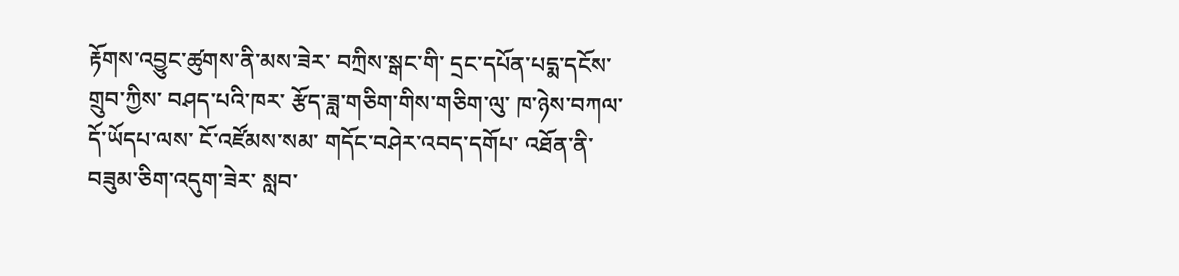རྟོགས་འབྱུང་ཚུགས་ནི་མས་ཟེར་ བཀྲིས་སྒང་གི་ དྲང་དཔོན་པདྨ་དངོས་གྲུབ་ཀྱིས་ བཤད་པའི་ཁར་ རྩོད་ཟླ་གཅིག་གིས་གཅིག་ལུ་ ཁ་ཉེས་བཀལ་དོ་ཡོདཔ་ལས་ ངོ་འཛོམས་སམ་ གདོང་བཤེར་འབད་དགོཔ་ འཐོན་ནི་བཟུམ་ཅིག་འདུག་ཟེར་ སླབ་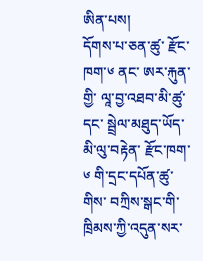ཨིན་པས།
དོགས་པ་ཅན་ཚུ་ རྫོང་ཁག་༦ ནང་ ཨར་རྐུན་གྱི་ ལཱ་བྱ་འཐབ་མི་ཚུ་དང་ སྦྲེལ་མཐུད་ཡོད་མི་ལུ་བརྟེན་ རྫོང་ཁག་༦ གི་དྲང་དཔོན་ཚུ་གིས་ བཀྲིས་སྒང་གི་ ཁྲིམས་ཀྱི་འདུན་སར་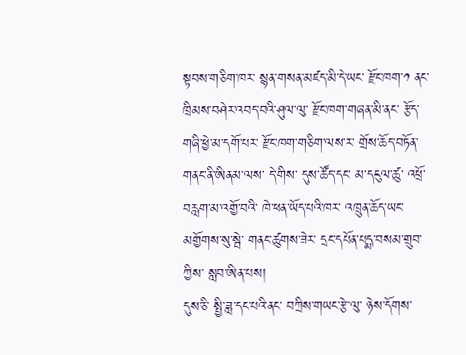སྟབས་གཅིག་ཁར་ སྙན་གསན་མཛད་མི་དེ་ཡང་ རྫོང་ཁག་༡ ནང་ཁྲིམས་བཤེར་འབད་བའི་ཤུལ་ལུ་ རྫོང་ཁག་གཞན་མི་ནང་ རྩོད་གཞི་ཕྱེ་མ་དགོ་པར་ རྫོང་ཁག་གཅིག་ལས་ར་ གྲོས་ཆོད་བཏོན་གནང་ནི་ཨིནམ་ལས་ དེ་གིས་ དུས་ཚོད་དང་ མ་དངུལ་ཚུ་ འཕྲོ་བརླག་མ་འགྱོ་བའི་ ཁེ་ཕན་ཡོད་པའི་ཁར་ འཁྲུན་ཆོད་ཡང་ མགྱོགས་སུ་སྦེ་ གནང་ཚུགས་ཟེར་ དྲང་དཔོན་པདྨ་བསམ་གྲུབ་ཀྱིས་ སླབ་ཨིན་པས།
དུས་ཅི་ སྤྱི་ཟླ་དང་པའི་ནང་ བཀྲིས་གཡང་རྩེ་ལུ་ ཉེས་དོགས་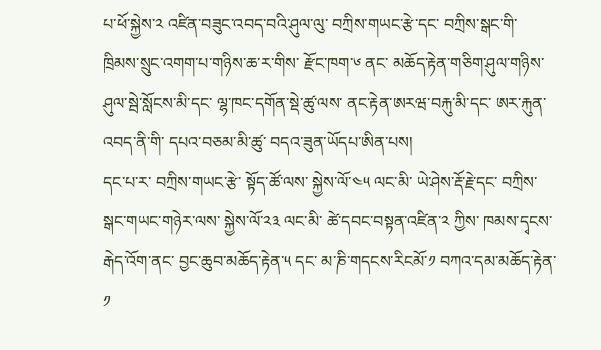པ་ཕོ་སྐྱེས་༢ འཛིན་བཟུང་འབད་བའི་ཤུལ་ལུ་ བཀྲིས་གཡང་རྩེ་དང་ བཀྲིས་སྒང་གི་ ཁྲིམས་སྲུང་འགག་པ་གཉིས་ཆ་ར་གིས་ རྫོང་ཁག་༦ ནང་ མཆོད་རྟེན་གཅིག་ཤུལ་གཉིས་ཤུལ་སྦེ་སློངས་མི་དང་ ལྷ་ཁང་དགོན་སྡེ་ཚུ་ལས་ ནང་རྟེན་ཨརཝ་བརྐུ་མི་དང་ ཨར་རྐུན་འབད་ནི་གི་ དཔའ་བཅམ་མི་ཚུ་ བདའ་ཟུན་ཡོདཔ་ཨིན་པས།
དང་པ་ར་ བཀྲིས་གཡང་རྩེ་ སྟོད་ཚོ་ལས་ སྐྱེས་ལོ་༤༥ ལང་མི་ ཡེ་ཤེས་རྡོ་རྗེ་དང་ བཀྲིས་སྒང་གཡང་གཉེར་ལས་ སྐྱེས་ལོ་༢༣ ལང་མི་ ཚེ་དབང་བསྟན་འཛིན་༢ ཀྱིས་ ཁམས་དྭངས་རྒེད་འོག་ནང་ བྱང་ཆུབ་མཆོད་རྟེན་༥ དང་ མ་ཎི་གདངས་རིངམོ་༡ བཀའ་དམ་མཆོད་རྟེན་༡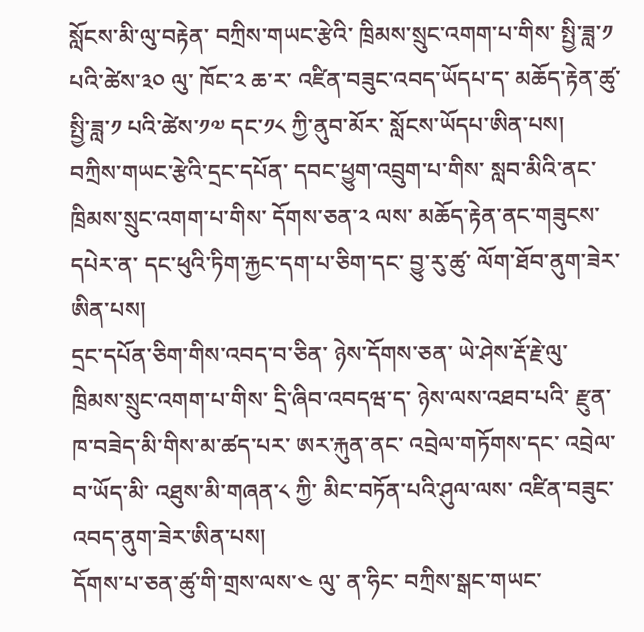སློངས་མི་ལུ་བརྟེན་ བཀྲིས་གཡང་རྩེའི་ ཁྲིམས་སྲུང་འགག་པ་གིས་ སྤྱི་ཟླ་༡ པའི་ཚེས་༣༠ ལུ་ ཁོང་༢ ཆ་ར་ འཛིན་བཟུང་འབད་ཡོདཔ་ད་ མཆོད་རྟེན་ཚུ་ སྤྱི་ཟླ་༡ པའི་ཚེས་༡༧ དང་༡༨ ཀྱི་ནུབ་མོར་ སློངས་ཡོདཔ་ཨིན་པས།
བཀྲིས་གཡང་རྩེའི་དྲང་དཔོན་ དབང་ཕྱུག་འབྲུག་པ་གིས་ སླབ་མིའི་ནང་ ཁྲིམས་སྲུང་འགག་པ་གིས་ དོགས་ཅན་༢ ལས་ མཆོད་རྟེན་ནང་གཟུངས་ དཔེར་ན་ དང་ཕུའི་ཏིག་རྐྱང་དག་པ་ཅིག་དང་ བྱུ་རུ་ཚུ་ ལོག་ཐོབ་ནུག་ཟེར་ཨིན་པས།
དྲང་དཔོན་ཅིག་གིས་འབད་བ་ཅིན་ ཉེས་དོགས་ཅན་ ཡེ་ཤེས་རྡོ་རྗེ་ལུ་ ཁྲིམས་སྲུང་འགག་པ་གིས་ དྲི་ཞིབ་འབདཝ་ད་ ཉེས་ལས་འཐབ་པའི་ རྫུན་ཁ་བཟེད་མི་གིས་མ་ཚད་པར་ ཨར་རྐུན་ནང་ འབྲེལ་གཏོགས་དང་ འབྲེལ་བ་ཡོད་མི་ འཐུས་མི་གཞན་༨ ཀྱི་ མིང་བཏོན་པའི་ཤུལ་ལས་ འཛིན་བཟུང་འབད་ནུག་ཟེར་ཨིན་པས།
དོགས་པ་ཅན་ཚུ་གི་གྲས་ལས་༤ ལུ་ ན་ཧིང་ བཀྲིས་སྒང་གཡང་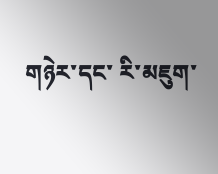གཉེར་དང་ རི་མཇུག་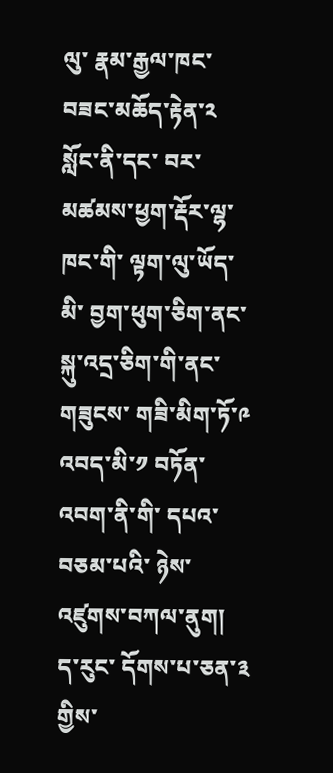ལུ་ རྣམ་རྒྱལ་ཁང་བཟང་མཆོད་རྟེན་༢ སློང་ནི་དང་ བར་མཚམས་ཕྱག་རྡོར་ལྷ་ཁང་གི་ ལྟག་ལུ་ཡོད་མི་ བྱག་ཕུག་ཅིག་ནང་ སྐུ་འདྲ་ཅིག་གི་ནང་གཟུངས་ གཟི་མིག་ཏོ་༩ འབད་མི་༡ བཏོན་འབག་ནི་གི་ དཔའ་བཅམ་པའི་ ཉེས་འཛུགས་བཀལ་ནུག།
ད་རུང་ དོགས་པ་ཅན་༣ གྱིས་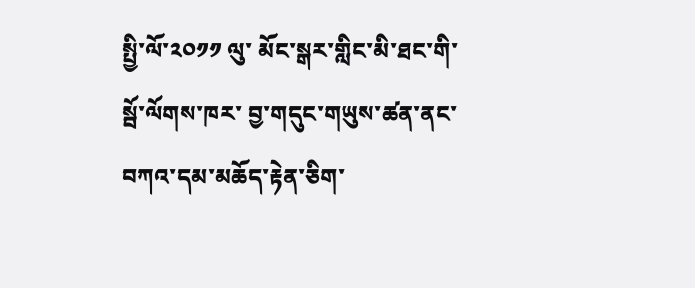སྤྱི་ལོ་༢༠༡༡ ལུ་ མོང་སྒར་གླིང་མི་ཐང་གི་ སྦོ་ལོགས་ཁར་ བྱ་གདུང་གཡུས་ཚན་ནང་ བཀའ་དམ་མཆོད་རྟེན་ཅིག་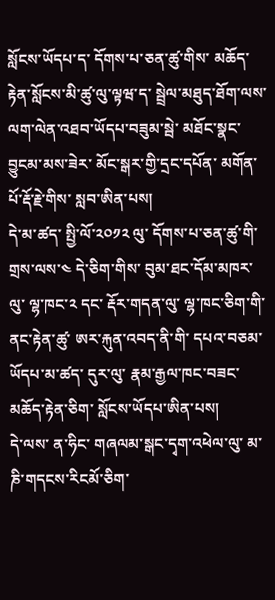སློངས་ཡོདཔ་ད་ དོགས་པ་ཅན་ཚུ་གིས་ མཆོད་རྟེན་སློངས་མི་ཚུ་ལུ་ལྟཝ་ད་ སྦྲེལ་མཐུད་ཐོག་ལས་ ལག་ལེན་འཐབ་ཡོདཔ་བཟུམ་སྦེ་ མཐོང་སྣང་བྱུངམ་མས་ཟེར་ མོང་སྒར་གྱི་དྲང་དཔོན་ མགོན་པོ་རྡོ་རྗེ་གིས་ སླབ་ཨིན་པས།
དེ་མ་ཚད་ སྤྱི་ལོ་༢༠༡༢ ལུ་ དོགས་པ་ཅན་ཚུ་གི་གྲས་ལས་༤ དེ་ཅིག་གིས་ བུམ་ཐང་དོམ་མཁར་ལུ་ ལྷ་ཁང་༢ དང་ རྡོར་གདན་ལུ་ ལྷ་ཁང་ཅིག་གི་ ནང་རྟེན་ཚུ་ ཨར་རྐུན་འབད་ནི་གི་ དཔའ་བཅམ་ཡོདཔ་མ་ཚད་ དུར་ལུ་ རྣམ་རྒྱལ་ཁང་བཟང་མཆོད་རྟེན་ཅིག་ སློངས་ཡོདཔ་ཨིན་པས།
དེ་ལས་ ན་ཧིང་ གཞལམ་སྒང་དྭག་འཕེལ་ལུ་ མ་ཎི་གདངས་རིངམོ་ཅིག་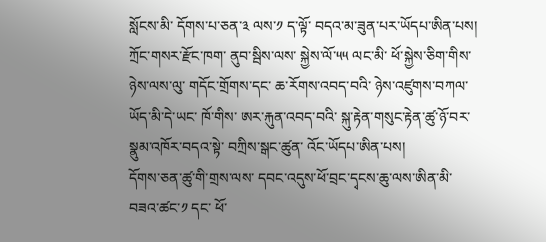སློངས་མི་ དོགས་པ་ཅན་༣ ལས་༡ ད་ལྟོ་ བདའ་མ་ཟུན་པར་ཡོདཔ་ཨིན་པས།
ཀྲོང་གསར་རྫོང་ཁག་ ནུབ་སྦིས་ལས་ སྐྱེས་ལོ་༥༥ ལང་མི་ ཕོ་སྐྱེས་ཅིག་གིས་ ཉེས་ལས་ལུ་ གདོང་གྲོགས་དང་ ཆ་རོགས་འབད་བའི་ ཉེས་འཛུགས་བཀལ་ཡོད་མི་དེ་ཡང་ ཁོ་གིས་ ཨར་རྐུན་འབད་བའི་ སྐུ་རྟེན་གསུང་རྟེན་ཚུ་ཉོ་བར་ སྣུམ་འཁོར་བདའ་སྟེ་ བཀྲིས་སྒང་ཚུན་ འོང་ཡོདཔ་ཨིན་པས།
དོགས་ཅན་ཚུ་གི་གྲས་ལས་ དབང་འདུས་ཕོ་བྲང་དྭངས་ཆུ་ལས་ཨིན་མི་ བཟའ་ཚང་༡ དང་ ཕོ་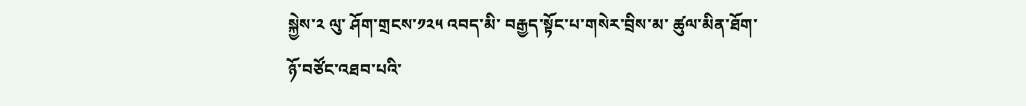སྐྱེས་༢ ལུ་ ཤོག་གྲངས་༡༢༥ འབད་མི་ བརྒྱད་སྟོང་པ་གསེར་བྲིས་མ་ ཚུལ་མིན་ཐོག་ ཉོ་བཙོང་འཐབ་པའི་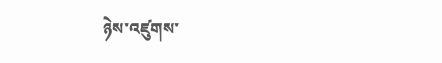ཉེས་འཛུགས་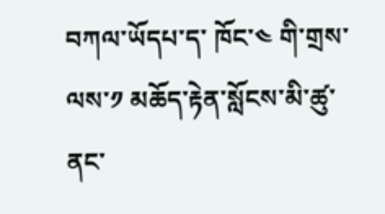བཀལ་ཡོདཔ་ད་ ཁོང་༤ གི་གྲས་ལས་༡ མཆོད་རྟེན་སློངས་མི་ཚུ་ནང་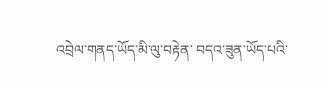འབྲེལ་གནད་ཡོད་མི་ལུ་བརྟེན་ བདའ་ཟུན་ཡོད་པའི་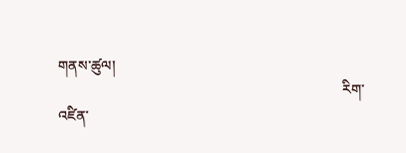གནས་ཚུལ།
                                                                              རིག་འཛིན་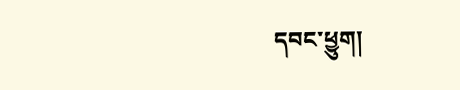དབང་ཕྱུག།